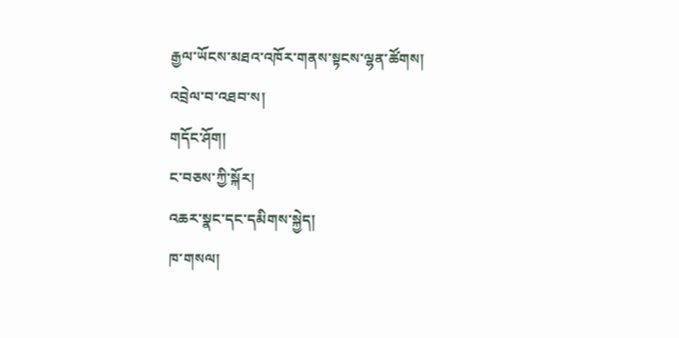རྒྱལ་ཡོངས་མཐའ་འཁོར་གནས་སྟངས་ལྷན་ཚོགས།
འབྲེལ་བ་འཐབ་ས།
གདོང་ཤོག།
ང་བཅས་ཀྱི་སྐོར།
འཆར་སྣང་དང་དམིགས་སྐྱེད།
ཁ་གསལ།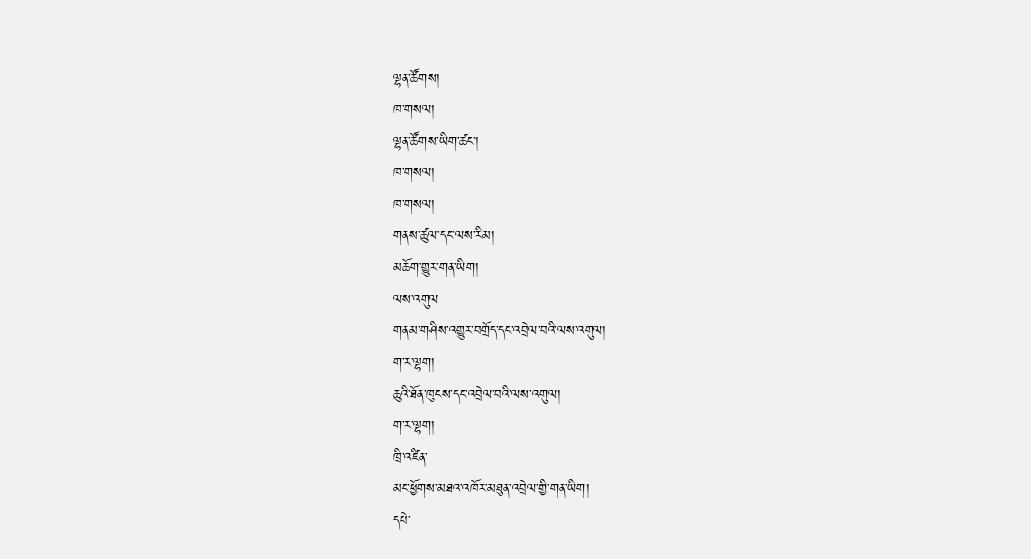ལྷན་ཚོགས།
ཁ་གསལ།
ལྷན་ཚོགས་ཡིག་ཚང་།
ཁ་གསལ།
ཁ་གསལ།
གནས་ཚུལ་དང་ལས་རིམ།
མཆོག་གྱུར་གན་ཡིག།
ལས་འགུལ
གནམ་གཤིས་འགྱུར་བགྲོད་དང་འབྲེལ་བའི་ལས་འགུལ།
ག་ར་ལྷག།
ཆུའི་ཐོན་ཁུངས་དང་འབྲེལ་བའི་ལས་འགུལ།
ག་ར་ལྷག།
ཁྲི་འཛིན་
མང་ཕྱོགས་མཐའ་འཁོར་མཐུན་འབྲེལ་གྱི་གན་ཡིག།
དཔེ་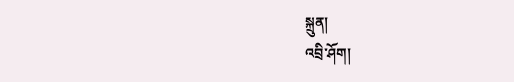སྐྲུན།
འབྲི་ཤོག།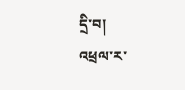དྲི་བ།
འཕྲལ་ར་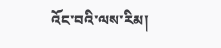འོང་བའི་ལས་རིམ།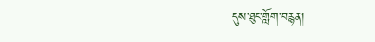དུས་ཐུང་གློག་བརྙན།